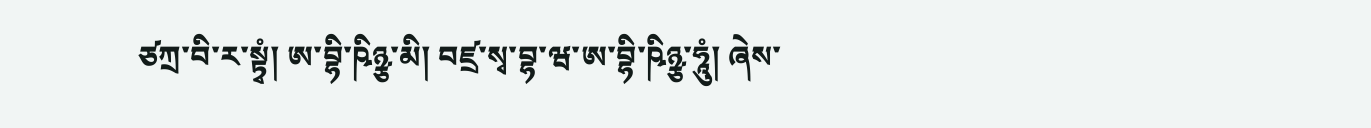ཙཀྲ་བི་ར་སྟྭཾ། ཨ་བྷི་ཥིཉྩ་མི། བཛྲ་སྭ་བྷ་ཝ་ཨ་བྷི་ཥིཉྩ་ཧཱུཾ། ཞེས་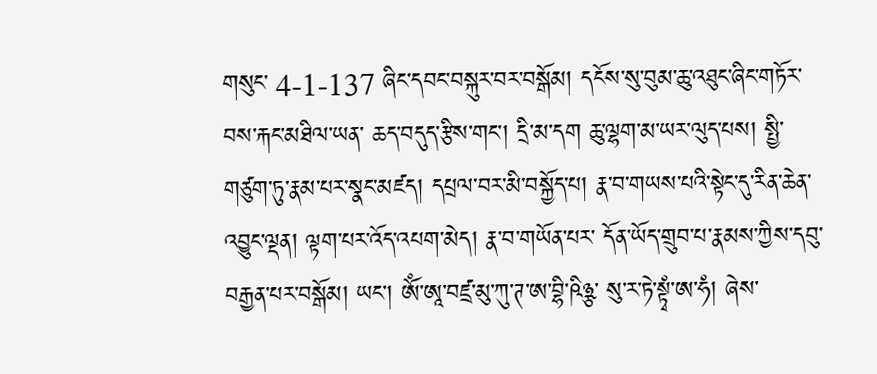གསུང་ 4-1-137 ཞིང་དབང་བསྐུར་བར་བསྒོམ། དངོས་སུ་བུམ་ཆུ་འཐུང་ཞིང་གཏོར་བས་རྐང་མཐིལ་ཡན་ ཆད་བདུད་རྩིས་གང་། དྲི་མ་དག ཆུ་ལྷག་མ་ཡར་ལུད་པས། སྤྱི་གཙུག་ཏུ་རྣམ་པར་སྣང་མཛད། དཔྲལ་བར་མི་བསྐྱོད་པ། རྣ་བ་གཡས་པའི་སྟེང་དུ་རིན་ཆེན་འབྱུང་ལྡན། ལྟག་པར་འོད་འཔག་མེད། རྣ་བ་གཡོན་པར་ དོན་ཡོད་གྲུབ་པ་རྣམས་ཀྱིས་དབུ་བརྒྱན་པར་བསྒོམ། ཡང་། ༀ་ཨཱ་བཛྲ་མུ་ཀུ་ཊ་ཨ་བྷི་ཥིཉྩ་ སུ་ར་ཏེ་སྟྭཾ་ཨ་ཧཾ། ཞེས་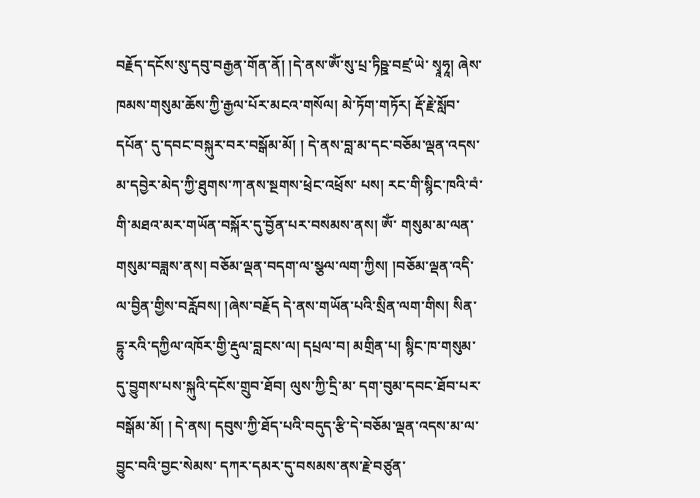བརྗོད་དངོས་སུ་དབུ་བརྒྱན་གོན་ནོ། །དེ་ནས་ༀ་སུ་པྲ་ཏིཥྛ་བཛྲ་ཡེ་ སྭཱཧཱ། ཞེས་ཁམས་གསུམ་ཆོས་ཀྱི་རྒྱལ་པོར་མངའ་གསོལ། མེ་ཏོག་གཏོར། རྡོ་རྗེ་སློབ་དཔོན་ དུ་དབང་བསྐུར་བར་བསྒོམ་མོ། ། དེ་ནས་བླ་མ་དང་བཅོམ་ལྡན་འདས་མ་དབྱེར་མེད་ཀྱི་ཐུགས་ཀ་ནས་སྔགས་ཕྲེང་འཕྲོས་ པས། རང་གི་སྙིང་ཁའི་བཾ་གི་མཐའ་མར་གཡོན་བསྐོར་དུ་བྱོན་པར་བསམས་ནས། ༀ་ གསུམ་མ་ལན་གསུམ་བཟླས་ནས། བཅོམ་ལྡན་བདག་ལ་སྩལ་ལག་ཀྱིས། །བཅོམ་ལྡན་འདི་ ལ་བྱིན་གྱིས་བརློབས། །ཞེས་བརྗོད དེ་ནས་གཡོན་པའི་སྲིན་ལག་གིས། སིན་དྷུ་རའི་དཀྱིལ་འཁོར་གྱི་རྡུལ་བླངས་ལ། དཔྲལ་བ། མགྲིན་པ། སྙིང་ཁ་གསུམ་དུ་བྱུགས་པས་སྐུའི་དངོས་གྲུབ་ཐོབ། ལུས་ཀྱི་དྲི་མ་ དག་བུམ་དབང་ཐོབ་པར་བསྒོམ་མོ། ། དེ་ནས། དབུས་ཀྱི་ཐོད་པའི་བདུད་རྩི་དེ་བཅོམ་ལྡན་འདས་མ་ལ་བྱུང་བའི་བྱང་སེམས་ དཀར་དམར་དུ་བསམས་ནས་རྗེ་བཙུན་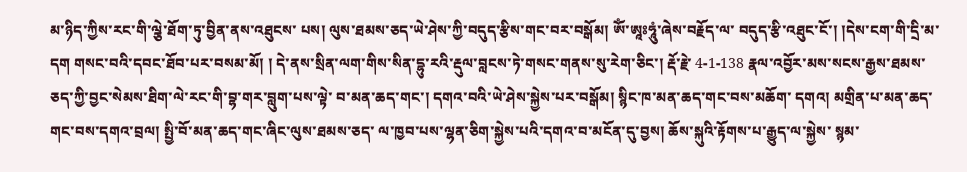མ་ཉིད་ཀྱིས་རང་གི་ལྕེ་ཐོག་ཏུ་བྱིན་ནས་འཐུངས་ པས། ལུས་ཐམས་ཅད་ཡེ་ཤེས་ཀྱི་བདུད་རྩིས་གང་བར་བསྒོམ། ༀ་ཨཱཿཧཱུཾ་ཞེས་བརྗོད་ལ་ བདུད་རྩི་འཐུང་ངོ་། །དེས་ངག་གི་དྲི་མ་དག གསང་བའི་དབང་ཐོབ་པར་བསམ་མོ། ། དེ་ནས་སྲིན་ལག་གིས་སིན་དྷུ་རའི་རྡུལ་བླངས་ཏེ་གསང་གནས་སུ་རེག་ཅིང་། རྡོ་རྗེ་ 4-1-138 རྣལ་འབྱོར་མས་སངས་རྒྱས་ཐམས་ཅད་ཀྱི་བྱང་སེམས་ཐིག་ལེ་རང་གི་བྷ་གར་བླུག་པས་ལྟེ་ བ་མན་ཆད་གང་། དགའ་བའི་ཡེ་ཤེས་སྐྱེས་པར་བསྒོམ། སྙིང་ཁ་མན་ཆད་གང་བས་མཆོག་ དགའ། མགྲིན་པ་མན་ཆད་གང་བས་དགའ་བྲལ། སྤྱི་བོ་མན་ཆད་གང་ཞིང་ལུས་ཐམས་ཅད་ ལ་ཁྱབ་པས་ལྷན་ཅིག་སྐྱེས་པའི་དགའ་བ་མངོན་དུ་བྱས། ཆོས་སྐུའི་རྟོགས་པ་རྒྱུད་ལ་སྐྱེས་ སྙམ་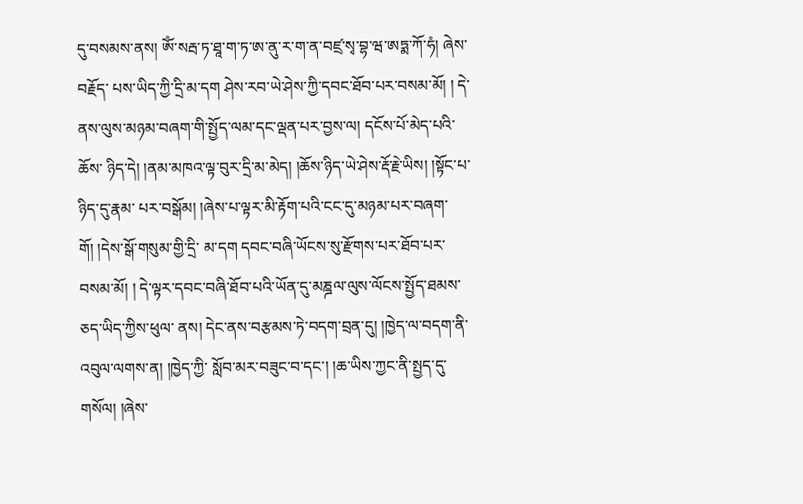དུ་བསམས་ནས། ༀ་སརྦ་ཏ་ཐཱ་ག་ཏ་ཨ་ནུ་ར་ག་ན་བཛྲ་སྭ་བྷ་ཝ་ཨཏྨ་ཀོ་ཧཾ། ཞེས་བརྗོད་ པས་ཡིད་ཀྱི་དྲི་མ་དག ཤེས་རབ་ཡེ་ཤེས་ཀྱི་དབང་ཐོབ་པར་བསམ་མོ། ། དེ་ནས་ལུས་མཉམ་བཞག་གི་སྤྱོད་ལམ་དང་ལྡན་པར་བྱས་ལ། དངོས་པོ་མེད་པའི་ཆོས་ ཉིད་དེ། །ནམ་མཁའ་ལྟ་བུར་དྲི་མ་མེད། །ཆོས་ཉིད་ཡེ་ཤེས་རྡོ་རྗེ་ཡིས། །སྟོང་པ་ཉིད་དུ་རྣམ་ པར་བསྒོམ། །ཞེས་པ་ལྟར་མི་རྟོག་པའི་ངང་དུ་མཉམ་པར་བཞག་གོ། །དེས་སྒོ་གསུམ་གྱི་དྲི་ མ་དག དབང་བཞི་ཡོངས་སུ་རྫོགས་པར་ཐོབ་པར་བསམ་མོ། ། དེ་ལྟར་དབང་བཞི་ཐོབ་པའི་ཡོན་དུ་མཎྜལ་ལུས་ལོངས་སྤྱོད་ཐམས་ཅད་ཡིད་ཀྱིས་ཕུལ་ ནས། དེང་ནས་བརྩམས་ཏེ་བདག་བྲན་དུ། །ཁྱེད་ལ་བདག་ནི་འབུལ་ལགས་ན། །ཁྱེད་ཀྱི་ སློབ་མར་བཟུང་བ་དང་། །ཆ་ཡིས་ཀྱང་ནི་སྤྱད་དུ་གསོལ། །ཞེས་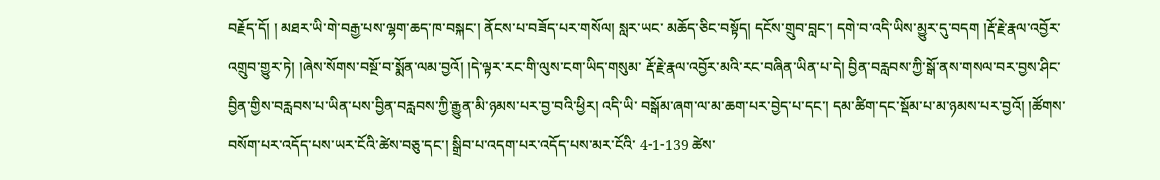བརྗོད་དོ། ། མཐར་ཡི་གེ་བརྒྱ་པས་ལྷག་ཆད་ཁ་བསྐང་། ནོངས་པ་བཟོད་པར་གསོལ། སླར་ཡང་ མཆོད་ཅིང་བསྟོད། དངོས་གྲུབ་བླང་། དགེ་བ་འདི་ཡིས་མྱུར་དུ་བདག །རྡོ་རྗེ་རྣལ་འབྱོར་ འགྲུབ་གྱུར་ཏེ། །ཞེས་སོགས་བསྔོ་བ་སྨོན་ལམ་བྱའོ། །དེ་ལྟར་རང་གི་ལུས་ངག་ཡིད་གསུམ་ རྡོ་རྗེ་རྣལ་འབྱོར་མའི་རང་བཞིན་ཡིན་པ་དེ། བྱིན་བརླབས་ཀྱི་སྒོ་ནས་གསལ་བར་བྱས་ཤིང་ བྱིན་གྱིས་བརླབས་པ་ཡིན་པས་བྱིན་བརླབས་ཀྱི་རྒྱུན་མི་ཉམས་པར་བྱ་བའི་ཕྱིར། འདི་ཡི་ བསྒོམ་ཞག་ལ་མ་ཆག་པར་བྱེད་པ་དང་། དམ་ཚིག་དང་སྡོམ་པ་མ་ཉམས་པར་བྱའོ། །ཚོགས་ བསོག་པར་འདོད་པས་ཡར་ངོའི་ཚེས་བཅུ་དང་། སྒྲིབ་པ་འདག་པར་འདོད་པས་མར་ངོའི་ 4-1-139 ཚེས་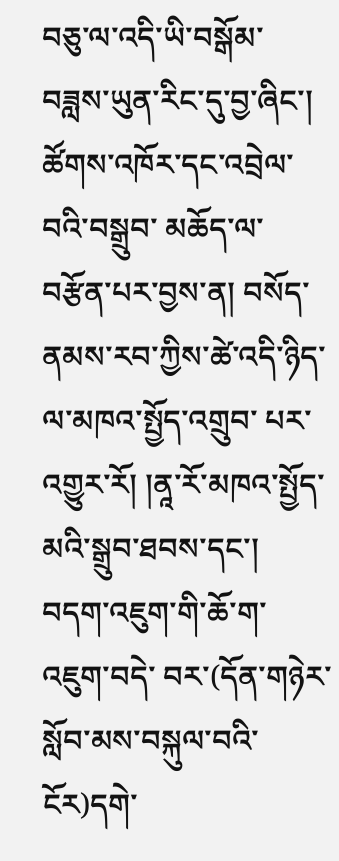བཅུ་ལ་འདི་ཡི་བསྒོམ་བཟླས་ཡུན་རིང་དུ་བྱ་ཞིང་། ཚོགས་འཁོར་དང་འབྲེལ་བའི་བསྒྲུབ་ མཆོད་ལ་བརྩོན་པར་བྱས་ན། བསོད་ནམས་རབ་ཀྱིས་ཚེ་འདི་ཉིད་ལ་མཁའ་སྤྱོད་འགྲུབ་ པར་འགྱུར་རོ། །ནཱ་རོ་མཁའ་སྤྱོད་མའི་སྒྲུབ་ཐབས་དང་། བདག་འཇུག་གི་ཆོ་ག་འཇུག་བདེ་ བར་(དོན་གཉེར་སློབ་མས་བསྐུལ་བའི་ངོར)དགེ་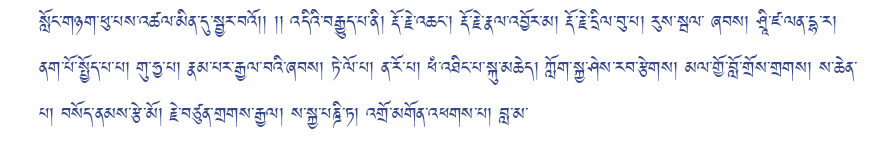སློང་གཉག་ཕུ་པས་འཚལ་མིན་དུ་སྦྱར་བའོ།། །། འདིའི་བརྒྱུད་པ་ནི། རྡོ་རྗེ་འཆང་། རྡོ་རྗེ་རྣལ་འབྱོར་མ། རྡོ་རྗེ་དྲིལ་བུ་པ། རུས་སྦལ་ ཞབས། ཤྲཱི་ཛ་ལན་དྷ་ར། ནག་པོ་སྤྱོད་པ་པ། གུ་ཧྱ་པ། རྣམ་པར་རྒྱལ་བའི་ཞབས། ཏེ་ལོ་པ། ན་རོ་པ། ཕཾ་འཐིང་པ་སྐུ་མཆེད། ཀློག་སྐྱ་ཤེས་རབ་རྩེགས། མལ་གྱོ་བློ་གྲོས་གྲགས། ས་ཆེན་ པ། བསོད་ནམས་རྩེ་མོ། རྗེ་བཙུན་གྲགས་རྒྱལ། ས་སྐྱ་པཎྜི་ཏ། འགྲོ་མགོན་འཕགས་པ། བླ་མ་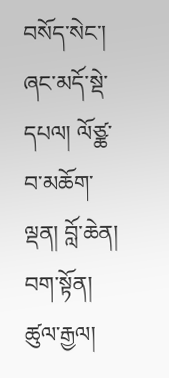བསོད་སེང་། ཞང་མདོ་སྡེ་དཔལ། ལོཙྪ་བ་མཆོག་ལྡན། བློ་ཆེན། བག་སྟོན། ཚུལ་རྒྱལ།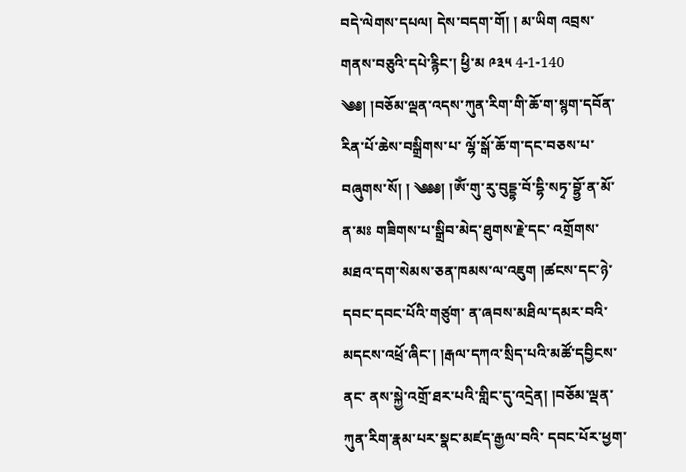བདེ་ལེགས་དཔལ། དེས་བདག་གོ། ། མ་ཡིག འབྲས་གནས་བཅུའི་དཔེ་རྙིང་། ཕྱི་མ ༩༣༥ 4-1-140 ༄༅། །བཅོམ་ལྡན་འདས་ཀུན་རིག་གི་ཆོ་ག་སྙག་དབོན་རིན་པོ་ཆེས་བསྒྲིགས་པ་ ལྷོ་སྒོ་ཆོ་ག་དང་བཅས་པ་ བཞུགས་སོ། ། ༄༅༅། །ༀ་གུ་རུ་བུདྡྷ་བོ་དྷི་སཏྭ་བྷྱོ་ན་མོ་ན་མཿ གཟིགས་པ་སྒྲིབ་མེད་ཐུགས་རྗེ་དང་ འགྲོགས་མཐའ་དག་སེམས་ཅན་ཁམས་ལ་འཇུག །ཚངས་དང་ཉེ་དབང་དབང་པོའི་གཙུག་ ན་ཞབས་མཐིལ་དམར་བའི་མདངས་འཕྲོ་ཞིང་། །རྒལ་དཀའ་སྲིད་པའི་མཚོ་དབྱིངས་ནང་ ནས་སྐྱེ་འགྲོ་ཐར་པའི་གླིང་དུ་འདྲེན། །བཅོམ་ལྡན་ཀུན་རིག་རྣམ་པར་སྣང་མཛད་རྒྱལ་བའི་ དབང་པོར་ཕྱག་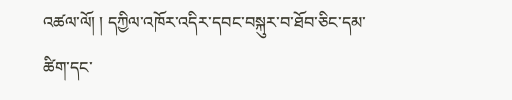འཚལ་ལོ། ། དཀྱིལ་འཁོར་འདིར་དབང་བསྐུར་བ་ཐོབ་ཅིང་དམ་ཚིག་དང་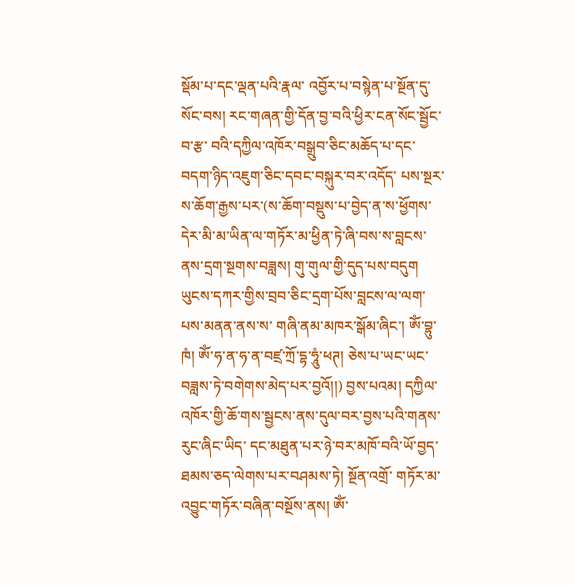སྡོམ་པ་དང་ལྡན་པའི་རྣལ་ འབྱོར་པ་བསྙེན་པ་སྔོན་དུ་སོང་བས། རང་གཞན་གྱི་དོན་བྱ་བའི་ཕྱིར་ངན་སོང་སྦྱོང་བ་རྩ་ བའི་དཀྱིལ་འཁོར་བསྒྲུབ་ཅིང་མཆོད་པ་དང་བདག་ཉིད་འཇུག་ཅིང་དབང་བསྐུར་བར་འདོད་ པས་སྔར་ས་ཆོག་རྒྱས་པར་(ས་ཆོག་བསྡུས་པ་བྱེད་ན་ས་ཕྱོགས་དེར་མི་མ་ཡིན་ལ་གཏོར་མ་ཕྱིན་ཏེ་ཞི་བས་ས་བླངས་ ནས་དྲག་སྔགས་བཟླས། གུ་གུལ་གྱི་དུད་པས་བདུག ཡུངས་དཀར་གྱིས་བྲབ་ཅིང་དྲག་པོས་བླངས་ལ་ལག་པས་མནན་ནས་ས་ གཞི་ནམ་མཁར་སྒོམ་ཞིང་། ༀ་བྷུ་ཁཾ། ༀ་ཧ་ན་ཧ་ན་བཛྲ་ཀྲོ་དྷ་ཧཱུཾ་ཕཊ། ཅེས་པ་ཡང་ཡང་བཟླས་ཏེ་བགེགས་མེད་པར་བྱའོ།།) བྱས་པའམ། དཀྱིལ་འཁོར་གྱི་ཆོ་གས་སྦྱངས་ནས་དུལ་བར་བྱས་པའི་གནས་རུང་ཞིང་ཡིད་ དང་མཐུན་པར་ཉེ་བར་མཁོ་བའི་ཡོ་བྱད་ཐམས་ཅད་ལེགས་པར་བཤམས་ཏེ། སྔོན་འགྲོ་ གཏོར་མ་འབྱུང་གཏོར་བཞིན་བསྔོས་ནས། ༀ་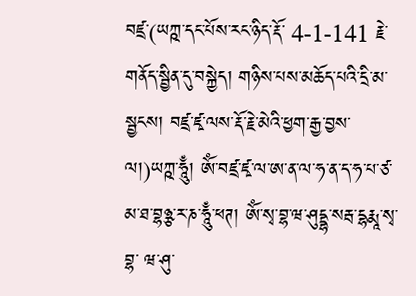བཛྲ་(ཡཀྵ་དང་པོས་རང་ཉིད་རྡོ་ 4-1-141 རྗེ་གནོད་སྦྱིན་དུ་བསྐྱེད། གཉིས་པས་མཆོད་པའི་དྲི་མ་སྦྱངས། བཛྲ་ཛྭ་ལས་རྡོ་རྗེ་མེའི་ཕྱག་རྒྱ་བྱས་ལ།)ཡཀྵ་ཧཱུྃ། ༀ་བཛྲ་ཛྭ་ལ་ཨ་ན་ལ་ཧ་ན་ད་ཧ་པ་ཙ་མ་ཐ་བྷཉྩ་ར་ཎ་ཧཱུྃ་ཕཊ། ༀ་སྭ་བྷ་ཝ་ཤུདྡྷ་སརྦ་དྷརྨཱ་སྭ་བྷ་ ཝ་ཤུ་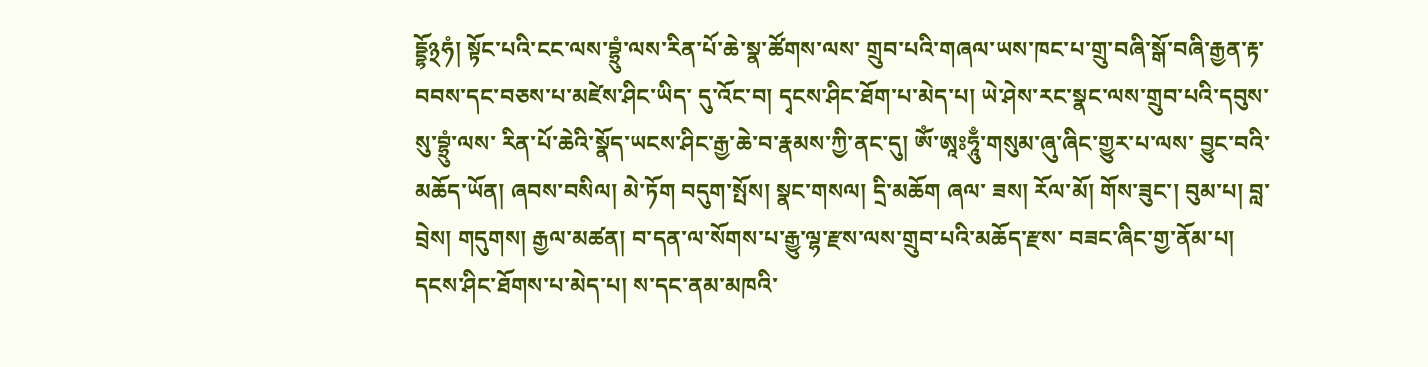དྡྷོ྅ཧཾ། སྟོང་པའི་ངང་ལས་བྷྲུཾ་ལས་རིན་པོ་ཆེ་སྣ་ཚོགས་ལས་ གྲུབ་པའི་གཞལ་ཡས་ཁང་པ་གྲུ་བཞི་སྒོ་བཞི་རྒྱན་རྟ་བབས་དང་བཅས་པ་མཛེས་ཤིང་ཡིད་ དུ་འོང་བ། དྭངས་ཤིང་ཐོག་པ་མེད་པ། ཡེ་ཤེས་རང་སྣང་ལས་གྲུབ་པའི་དབུས་སུ་བྷྲུཾ་ལས་ རིན་པོ་ཆེའི་སྣོད་ཡངས་ཤིང་རྒྱ་ཆེ་བ་རྣམས་ཀྱི་ནང་དུ། ༀ་ཨཱཿཧཱུྃ་གསུམ་ཞུ་ཞིང་གྱུར་པ་ལས་ བྱུང་བའི་མཆོད་ཡོན། ཞབས་བསིལ། མེ་ཏོག བདུག་སྤོས། སྣང་གསལ། དྲི་མཆོག ཞལ་ ཟས། རོལ་མོ། གོས་ཟུང་། བུམ་པ། བླ་བྲེས། གདུགས། རྒྱལ་མཚན། བ་དན་ལ་སོགས་པ་རྒྱུ་ལྷ་རྫས་ལས་གྲུབ་པའི་མཆོད་རྫས་ བཟང་ཞིང་གྱ་ནོམ་པ། དངས་ཤིང་ཐོགས་པ་མེད་པ། ས་དང་ནམ་མཁའི་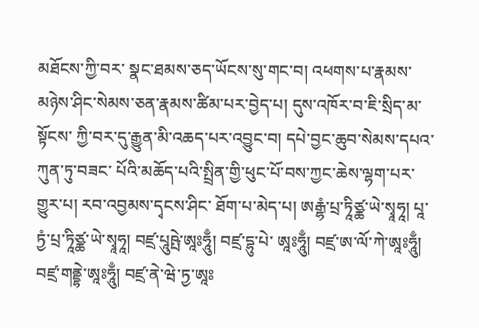མཐོངས་ཀྱི་བར་ སྣང་ཐམས་ཅད་ཡོངས་སུ་གང་བ། འཕགས་པ་རྣམས་ མཉེས་ཤིང་སེམས་ཅན་རྣམས་ཚིམ་པར་བྱེད་པ། དུས་འཁོར་བ་ཇི་སྲིད་མ་སྟོངས་ ཀྱི་བར་དུ་རྒྱུན་མི་འཆད་པར་འབྱུང་བ། དཔེ་བྱང་ཆུབ་སེམས་དཔའ་ཀུན་ཏུ་བཟང་ པོའི་མཆོད་པའི་སྤྲིན་གྱི་ཕུང་པོ་བས་ཀྱང་ཆེས་ལྷག་པར་གྱུར་པ། རབ་འབྱམས་དྭངས་ཤིང་ ཐོག་པ་མེད་པ། ཨརྒྷཾ་པྲ་ཏཱིཙྪ་ཡེ་སྭཱཧཱ། པཱ་ཏྱཾ་པྲ་ཏཱིཙྪ་ཡེ་སྭཱཧཱ། བཛྲ་པཱུཥྤེ་ཨཱཿཧཱུྃ། བཛྲ་དྷུ་པེ་ ཨཱཿཧཱུྃ། བཛྲ་ཨ་ལོ་ཀེ་ཨཱཿཧཱུྃ། བཛྲ་གནྡྷེ་ཨཱཿཧཱུྃ། བཛྲ་ནེ་ཝེ་ཏྱ་ཨཱཿ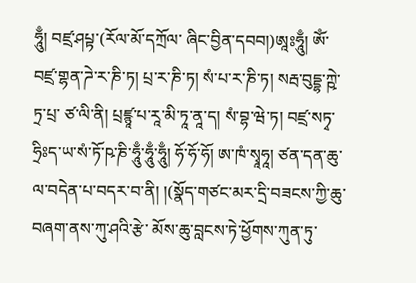ཧཱུྃ། བཛྲ་ཤཔྟ་(རོལ་མོ་དཀྲོལ་ ཞིང་བྱིན་དབབ།)ཨཱཿཧཱུྃ། ༀ་བཛྲ་གྷན་ཌེ་ར་ཎི་ཏ། པྲ་ར་ཎི་ཏ། སཾ་པ་ར་ཎི་ཏ། སརྦ་བུདྡྷ་ཀྵེ་ཏྲ་པྲ་ ཙ་ལི་ནི། པྲཛྙཱ་པ་རཱ་མི་ཏཱ་ནཱ་ད། སཾ་བྷ་ཝེ་ཏ། བཛྲ་སཏྭ་ཧྲིཿད་ཡ་སཾ་ཏོ་ཥ་ཎི་ཧཱུྃ་ཧཱུྃ་ཧཱུྃ། ཧོ་ཧོ་ཧོ། ཨ་ཁཾ་སྭཱཧཱ། ཙན་དན་ཆུ་ལ་བདེན་པ་བདར་བ་ནི། །(སྣོད་གཙང་མར་དྲི་བཟངས་ཀྱི་ཆུ་བཞག་ནས་ཀུ་ཤའི་རྩེ་ མོས་ཆུ་བླངས་ཏེ་ཕྱོགས་ཀུན་ཏུ་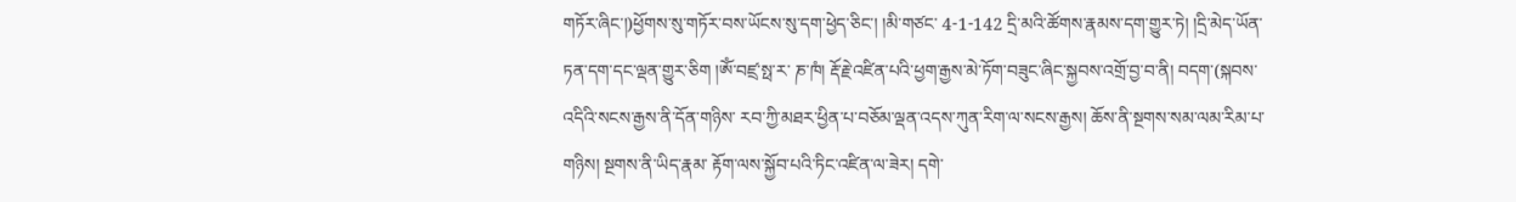གཏོར་ཞིང་།)ཕྱོགས་སུ་གཏོར་བས་ཡོངས་སུ་དག་ཕྱེད་ཅིང་། །མི་གཙང་ 4-1-142 དྲི་མའི་ཚོགས་རྣམས་དག་གྱུར་ཏེ། །དྲི་མེད་ཡོན་ཏན་དག་དང་ལྡན་གྱུར་ཅིག །ༀ་བཛྲ་སྥ་ར་ ཎ་ཁཾ། རྡོ་རྗེ་འཛིན་པའི་ཕྱག་རྒྱས་མེ་ཏོག་བཟུང་ཞིང་སྐྱབས་འགྲོ་བྱ་བ་ནི། བདག་(སྐབས་འདིའི་སངས་རྒྱས་ནི་དོན་གཉིས་ རབ་ཀྱི་མཐར་ཕྱིན་པ་བཅོམ་ལྡན་འདས་ཀུན་རིག་ལ་སངས་རྒྱས། ཆོས་ནི་སྔགས་སམ་ལམ་རིམ་པ་གཉིས། སྔགས་ནི་ཡིད་རྣམ་ རྟོག་ལས་སྐྱོབ་པའི་ཏིང་འཛིན་ལ་ཟེར། དགེ་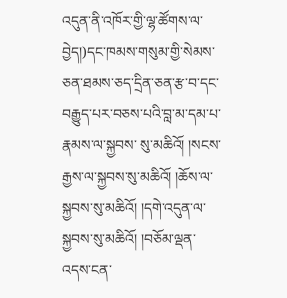འདུན་ནི་འཁོར་གྱི་ལྷ་ཚོགས་ལ་བྱེད།)དང་ཁམས་གསུམ་གྱི་སེམས་ ཅན་ཐམས་ཅད་དྲིན་ཅན་རྩ་བ་དང་བརྒྱུད་པར་བཅས་པའི་བླ་མ་དམ་པ་རྣམས་ལ་སྐྱབས་ སུ་མཆིའོ། །སངས་རྒྱས་ལ་སྐྱབས་སུ་མཆིའོ། །ཆོས་ལ་སྐྱབས་སུ་མཆིའོ། །དགེ་འདུན་ལ་ སྐྱབས་སུ་མཆིའོ། །བཅོམ་ལྡན་འདས་ངན་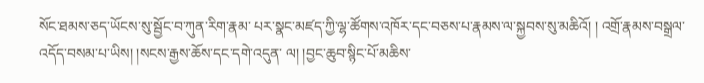སོང་ཐམས་ཅད་ཡོངས་སུ་སྦྱོང་བ་ཀུན་རིག་རྣམ་ པར་སྣང་མཛད་ཀྱི་ལྷ་ཚོགས་འཁོར་དང་བཅས་པ་རྣམས་ལ་སྐྱབས་སུ་མཆིའོ། ། འགྲོ་རྣམས་བསྒྲལ་འདོད་བསམ་པ་ཡིས། །སངས་རྒྱས་ཆོས་དང་དགེ་འདུན་ ལ། །བྱང་ཆུབ་སྙིང་པོ་མཆིས་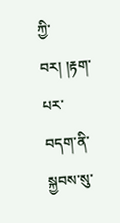ཀྱི་བར། །རྟག་པར་བདག་ནི་སྐྱབས་སུ་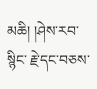མཆི། །ཤེས་རབ་སྙིང་ རྗེ་དང་བཅས་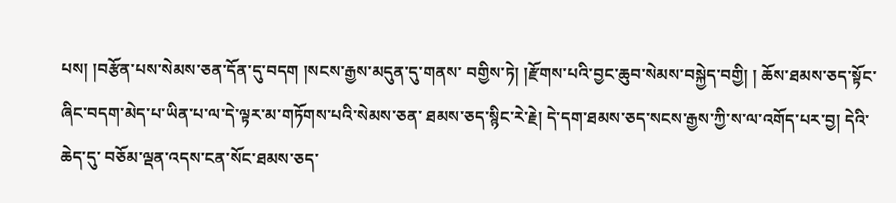པས། །བརྩོན་པས་སེམས་ཅན་དོན་དུ་བདག །སངས་རྒྱས་མདུན་དུ་གནས་ བགྱིས་ཏེ། །རྫོགས་པའི་བྱང་ཆུབ་སེམས་བསྐྱེད་བགྱི། ། ཆོས་ཐམས་ཅད་སྟོང་ཞིང་བདག་མེད་པ་ཡིན་པ་ལ་དེ་ལྟར་མ་གཏོགས་པའི་སེམས་ཅན་ ཐམས་ཅད་སྙིང་རེ་རྗེ། དེ་དག་ཐམས་ཅད་སངས་རྒྱས་ཀྱི་ས་ལ་འགོད་པར་བྱ། དེའི་ཆེད་དུ་ བཅོམ་ལྡན་འདས་ངན་སོང་ཐམས་ཅད་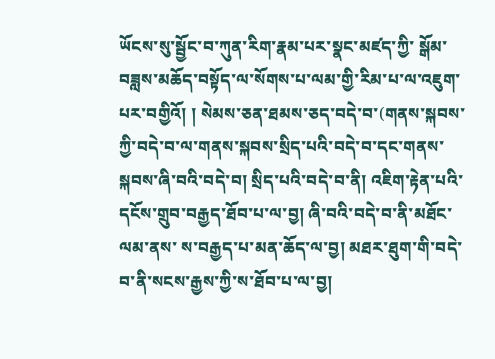ཡོངས་སུ་སྦྱོང་བ་ཀུན་རིག་རྣམ་པར་སྣང་མཛད་ཀྱི་ སྒོམ་བཟླས་མཆོད་བསྟོད་ལ་སོགས་པ་ལམ་གྱི་རིམ་པ་ལ་འཇུག་པར་བགྱིའོ། ། སེམས་ཅན་ཐམས་ཅད་བདེ་བ་(གནས་སྐབས་ཀྱི་བདེ་བ་ལ་གནས་སྐབས་སྲིད་པའི་བདེ་བ་དང་གནས་ སྐབས་ཞི་བའི་བདེ་བ། སྲིད་པའི་བདེ་བ་ནི། འཇིག་རྟེན་པའི་དངོས་གྲུབ་བརྒྱད་ཐོབ་པ་ལ་བྱ། ཞི་བའི་བདེ་བ་ནི་མཐོང་ལམ་ནས་ ས་བརྒྱད་པ་མན་ཆོད་ལ་བྱ། མཐར་ཐུག་གི་བདེ་བ་ནི་སངས་རྒྱས་ཀྱི་ས་ཐོབ་པ་ལ་བྱ།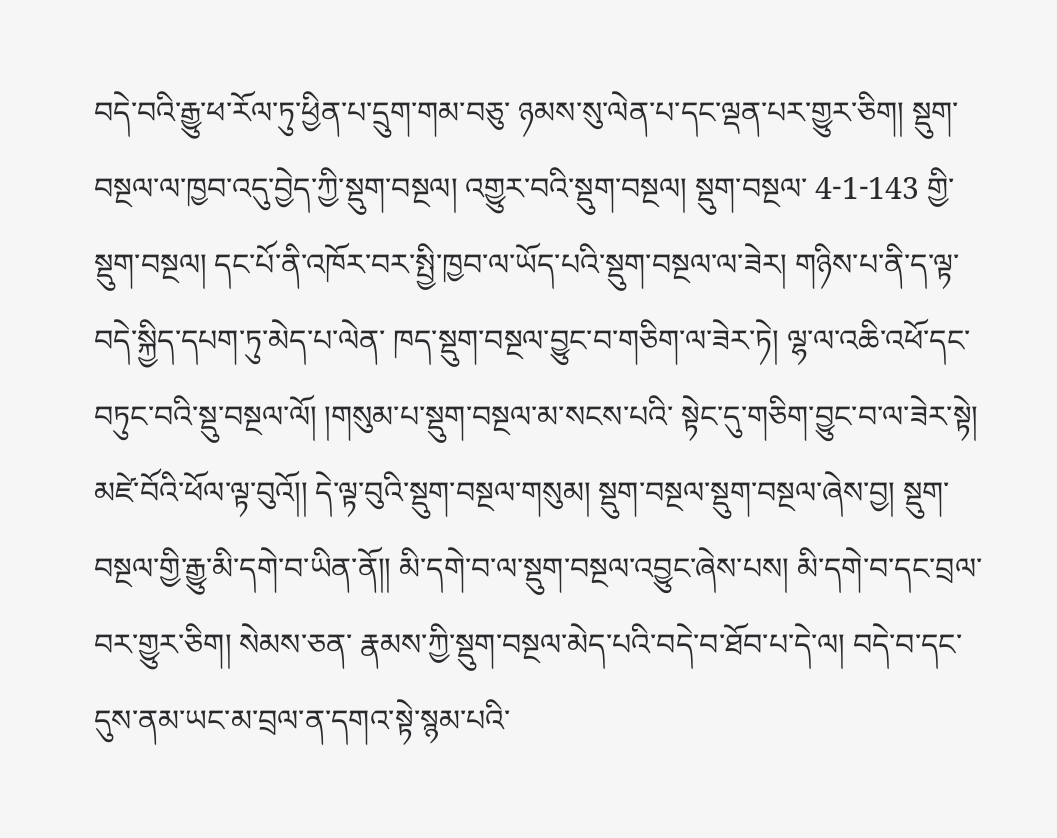བདེ་བའི་རྒྱུ་ཕ་རོལ་ཏུ་ཕྱིན་པ་དྲུག་གམ་བཅུ་ ཉམས་སུ་ལེན་པ་དང་ལྡན་པར་གྱུར་ཅིག། སྡུག་བསྔལ་ལ་ཁྱབ་འདུ་བྱེད་ཀྱི་སྡུག་བསྔལ། འགྱུར་བའི་སྡུག་བསྔལ། སྡུག་བསྔལ་ 4-1-143 གྱི་སྡུག་བསྔལ། དང་པོ་ནི་འཁོར་བར་སྤྱི་ཁྱབ་ལ་ཡོད་པའི་སྡུག་བསྔལ་ལ་ཟེར། གཉིས་པ་ནི་ད་ལྟ་བདེ་སྐྱིད་དཔག་ཏུ་མེད་པ་ལེན་ ཁད་སྡུག་བསྔལ་བྱུང་བ་གཅིག་ལ་ཟེར་ཏེ། ལྷ་ལ་འཆི་འཕོ་དང་བཏུང་བའི་སྡུ་བསྔལ་ལོ། །གསུམ་པ་སྡུག་བསྔལ་མ་སངས་པའི་ སྟེང་དུ་གཅིག་བྱུང་བ་ལ་ཟེར་སྟེ། མཛེ་བོའི་ཕོལ་ལྟ་བུའོ།། དེ་ལྟ་བུའི་སྡུག་བསྔལ་གསུམ། སྡུག་བསྔལ་སྡུག་བསྔལ་ཞེས་བྱ། སྡུག་ བསྔལ་གྱི་རྒྱུ་མི་དགེ་བ་ཡིན་ནོ།། མི་དགེ་བ་ལ་སྡུག་བསྔལ་འབྱུང་ཞེས་པས། མི་དགེ་བ་དང་བྲལ་བར་གྱུར་ཅིག། སེམས་ཅན་ རྣམས་ཀྱི་སྡུག་བསྔལ་མེད་པའི་བདེ་བ་ཐོབ་པ་དེ་ལ། བདེ་བ་དང་དུས་ནམ་ཡང་མ་བྲལ་ན་དགའ་སྟེ་སྙམ་པའི་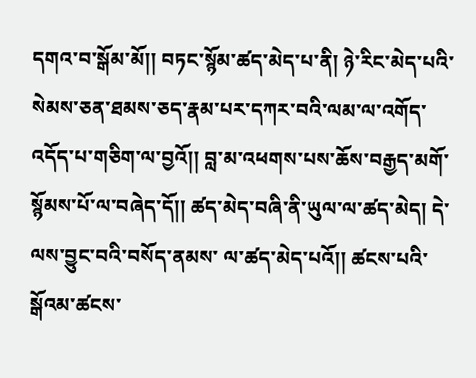དགའ་བ་སྒོམ་མོ།། བཏང་སྙོམ་ཚད་མེད་པ་ནི། ཉེ་རིང་མེད་པའི་སེམས་ཅན་ཐམས་ཅད་རྣམ་པར་དཀར་བའི་ལམ་ལ་འགོད་འདོད་པ་གཅིག་ལ་བྱའོ།། བླ་མ་འཕགས་པས་ཆོས་བརྒྱད་མགོ་སྙོམས་པོ་ལ་བཞེད་དོ།། ཚད་མེད་བཞི་ནི་ཡུལ་ལ་ཚད་མེད། དེ་ལས་བྱུང་བའི་བསོད་ནམས་ ལ་ཚད་མེད་པའོ།། ཚངས་པའི་སྒོའམ་ཚངས་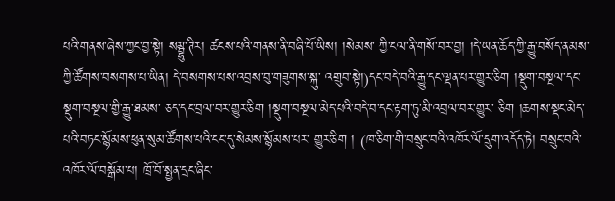པའི་གནས་ཞེས་ཀྱང་བྱ་སྟེ། སམྦྷུ་ཊིར། ཚངས་པའི་གནས་ནི་བཞི་པོ་ཡིས། །སེམས་ ཀྱི་ངལ་ནི་གསོ་བར་བྱ། །དེ་ཡན་ཆོད་ཀྱི་རྒྱུ་བསོད་ནམས་ཀྱི་ཚོགས་བསགས་པ་ཡིན། དེ་བསགས་པས་འབྲས་བུ་གཟུགས་སྐུ་ འགྲུབ་སྟེ།)དང་བདེ་བའི་རྒྱུ་དང་ལྡན་པར་གྱུར་ཅིག །སྡུག་བསྔལ་དང་སྡུག་བསྔལ་གྱི་རྒྱུ་ཐམས་ ཅད་དང་བྲལ་བར་གྱུར་ཅིག །སྡུག་བསྔལ་མེད་པའི་བདེ་བ་དང་རྟག་ཏུ་མི་འབྲལ་བར་གྱུར་ ཅིག །ཆགས་སྡང་མེད་པའི་བཏང་སྙོམས་ཕུན་སུམ་ཚོགས་པའི་ངང་དུ་སེམས་སྙོམས་པར་ གྱུར་ཅིག ། (ཁ་ཅིག་གི་བསྲུང་བའི་འཁོར་ལོ་དྲུག་འདོད་ཏེ། བསྲུང་བའི་འཁོར་ལོ་བསྒོམ་པ། ཁྲོ་བོ་སྤྱན་དྲང་ཞིང་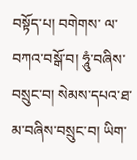བསྟོད་པ། བགེགས་ ལ་བཀའ་བསྒོ་བ། ཧཱུཾ་བཞིས་བསྲུང་བ། སེམས་དཔའ་ཐ་མ་བཞིས་བསྲུང་བ། ཡིག་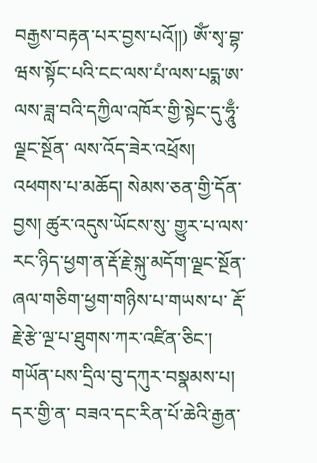བརྒྱས་བརྟན་པར་བྱས་པའོ།།) ༀ་སྭ་བྷ་ ཝས་སྟོང་པའི་ངང་ལས་པཾ་ལས་པདྨ་ཨ་ལས་ཟླ་བའི་དཀྱིལ་འཁོར་གྱི་སྟེང་དུ་ཧཱུྃ་ལྗང་སྔོན་ ལས་འོད་ཟེར་འཕྲོས། འཕགས་པ་མཆོད། སེམས་ཅན་གྱི་དོན་བྱས། ཚུར་འདུས་ཡོངས་སུ་ གྱུར་པ་ལས་རང་ཉིད་ཕྱག་ན་རྡོ་རྗེ་སྐུ་མདོག་ལྗང་སྔོན་ཞལ་གཅིག་ཕྱག་གཉིས་པ་གཡས་པ་ རྡོ་རྗེ་རྩེ་ལྔ་པ་ཐུགས་ཀར་འཛིན་ཅིང་། གཡོན་པས་དྲིལ་བུ་དཀུར་བསྣམས་པ། དར་གྱི་ན་ བཟའ་དང་རིན་པོ་ཆེའི་རྒྱན་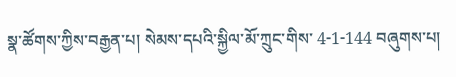སྣ་ཚོགས་ཀྱིས་བརྒྱན་པ། སེམས་དཔའི་སྐྱིལ་མོ་ཀྲུང་གིས་ 4-1-144 བཞུགས་པ།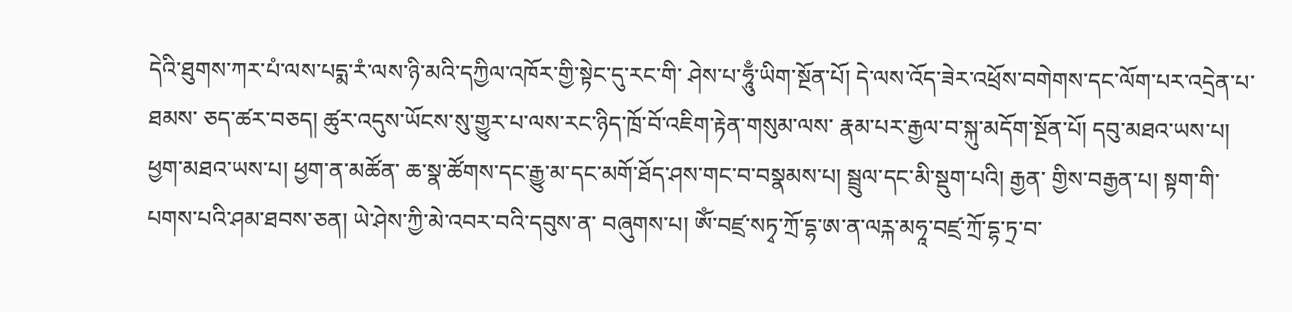དེའི་ཐུགས་ཀར་པཾ་ལས་པདྨ་རཾ་ལས་ཉི་མའི་དཀྱིལ་འཁོར་གྱི་སྟེང་དུ་རང་གི་ ཤེས་པ་ཧཱུྃ་ཡིག་སྔོན་པོ། དེ་ལས་འོད་ཟེར་འཕྲོས་བགེགས་དང་ལོག་པར་འདྲེན་པ་ཐམས་ ཅད་ཚར་བཅད། ཚུར་འདུས་ཡོངས་སུ་གྱུར་པ་ལས་རང་ཉིད་ཁྲོ་བོ་འཇིག་རྟེན་གསུམ་ལས་ རྣམ་པར་རྒྱལ་བ་སྐུ་མདོག་སྔོན་པོ། དབུ་མཐའ་ཡས་པ། ཕྱག་མཐའ་ཡས་པ། ཕྱག་ན་མཚོན་ ཆ་སྣ་ཚོགས་དང་རྒྱུ་མ་དང་མགོ་ཐོད་ཤས་གང་བ་བསྣམས་པ། སྦྲུལ་དང་མི་སྡུག་པའི། རྒྱན་ གྱིས་བརྒྱན་པ། སྟག་གི་པགས་པའི་ཤམ་ཐབས་ཅན། ཡེ་ཤེས་ཀྱི་མེ་འབར་བའི་དབུས་ན་ བཞུགས་པ། ༀ་བཛྲ་སཏྭ་ཀྲོ་དྷ་ཨ་ན་ལཪྐ་མཧཱ་བཛྲ་ཀྲོ་དྷ་ཏྲ་བ་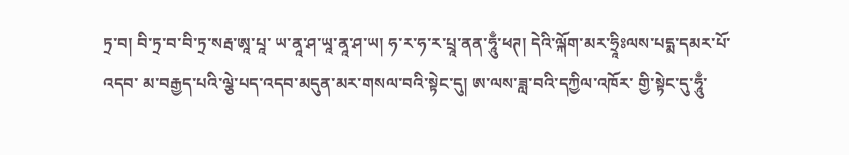ཏྲ་བ། བི་ཏྲ་བ་བི་ཏྲ་སརྦ་ཨཱ་པཱ་ ཡ་ནཱ་ཤ་ཡཱ་ནཱ་ཤ་ཡ། ཧ་ར་ཧ་ར་པྲཱ་ནན་ཧཱུྃ་ཕཊ། དེའི་ལྐོག་མར་ཧྲཱིཿལས་པདྨ་དམར་པོ་འདབ་ མ་བརྒྱད་པའི་ལྕེ་པད་འདབ་མདུན་མར་གསལ་བའི་སྟེང་དུ། ཨ་ལས་ཟླ་བའི་དཀྱིལ་འཁོར་ གྱི་སྟེང་དུ་ཧཱུྃ་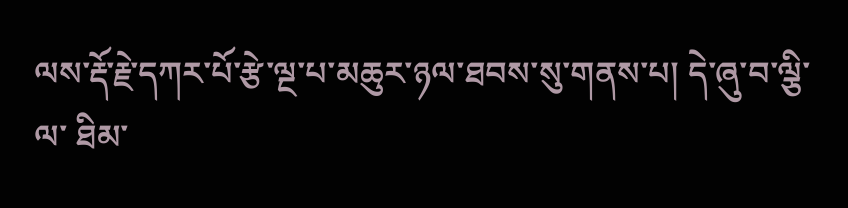ལས་རྡོ་རྗེ་དཀར་པོ་རྩེ་ལྔ་པ་མཆུར་ཉལ་ཐབས་སུ་གནས་པ། དེ་ཞུ་བ་ལྕི་ལ་ ཐིམ་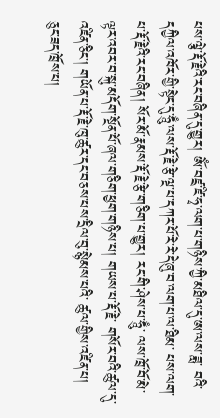པས་ལྕེ་རྡོ་རྗེའི་རང་བཞིན་དུ་གྱུར། ༀ་བཛྲ་ཛི་ཧྭ་ལག་པ་གཉིས་ཀྱི་མཐིལ་དུ་ཨ་ལས་ཟླ་ བའི་དཀྱིལ་འཁོར་གྱི་སྟེང་དུ་ཧཱུྃ་ལས་རྡོ་རྗེ་རྩེ་ལྔ་པ་དཀར་པོ་རེ་རེ་དེ་ཞུ་བ་ལག་པ་ལ་ཐིམ་ པས་ལག་པ་རྡོ་རྗེའི་རང་བཞིན། སོར་མོ་རྣམས་རྡོ་རྗེ་རྩེ་གཅིག་པ་གྱུར། རང་གི་ཤེས་པ་ཧཱུྃ་ ལས་ཁྲོ་བོ་མེ་ལྟར་འབར་བ་སྐུ་མདོག་སྔོན་པོ་ཞལ་གཅིག་ཕྱག་གཉིས་པ། གཡས་པ་རྡོ་རྗེ་ གསོར་བའི་ཚུལ་དུ་འཛིན་ཅིང་། གཡོན་པ་རྡོ་རྗེ་ཁུ་ཚུར་དང་བཅས་པས་དྲིལ་བུ་སྙེམས་པའི་ ཚུལ་གྱིས་འཛིན་པ། ཅུང་ཟད་ཁྲོས་པ།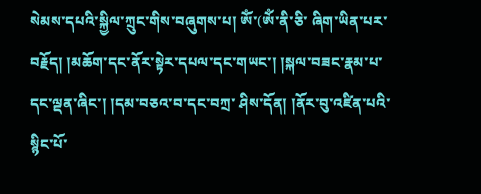སེམས་དཔའི་སྐྱིལ་ཀྲུང་གིས་བཞུགས་པ། ༀ་(ༀ་ནི་ཅི་ ཞིག་ཡིན་པར་བརྗོད། །མཆོག་དང་ནོར་སྟེར་དཔལ་དང་གཡང་། །སྐལ་བཟང་རྣམ་པ་དང་ལྡན་ཞིང་། །དམ་བཅའ་བ་དང་བཀྲ་ ཤིས་དོན། །ནོར་བུ་འཛིན་པའི་སྙིང་པོ་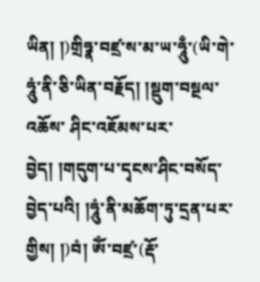ཡིན། །)གྲིཧྣ་བཛྲ་ས་མ་ཡ་ཧཱུྃ་(ཡི་གེ་ཧཱུཾ་ནི་ཅི་ཡིན་བརྗོད། །སྡུག་བསྔལ་འཆོས་ ཤིང་འཇོམས་པར་བྱེད། །གདུག་པ་དྭངས་ཤིང་བསོད་བྱེད་པའི། །ཧཱུཾ་ནི་མཆོག་ཏུ་དྲན་པར་གྱིས། །)བཾ། ༀ་བཛྲ་(རྡོ་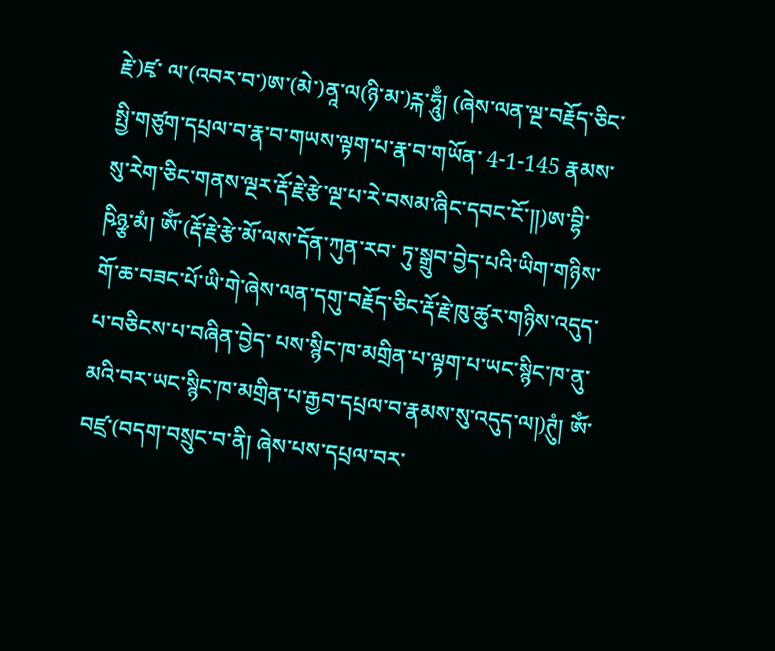རྗེ་)ཛྭ་ ལ་(འབར་བ་)ཨ་(མེ་)ནཱ་ལ(ཉི་མ་)ཪྐ་ཧཱུྃ། (ཞེས་ལན་ལྔ་བརྗོད་ཅིང་སྤྱི་གཙུག་དཔྲལ་བ་རྣ་བ་གཡས་ལྟག་པ་རྣ་བ་གཡོན་ 4-1-145 རྣམས་སུ་རེག་ཅིང་གནས་ལྔར་རྡོ་རྗེ་རྩེ་ལྔ་པ་རེ་བསམ་ཞིང་དབང་ངོ་།།)ཨ་བྷི་ཥིཉྩ་མཾ། ༀ་(རྡོ་རྗེ་རྩེ་མོ་ལས་དོན་ཀུན་རབ་ ཏུ་སྒྲུབ་བྱེད་པའི་ཡིག་གཉིས་གོ་ཆ་བཟང་པོ་ཡི་གེ་ཞེས་ལན་དགུ་བརྗོད་ཅིང་རྡོ་རྗེ་ཁུ་ཚུར་གཉིས་འདུད་པ་བཅིངས་པ་བཞིན་བྱེད་ པས་སྙིང་ཁ་མགྲིན་པ་ལྟག་པ་ཡང་སྙིང་ཁ་ནུ་མའི་བར་ཡང་སྙིང་ཁ་མགྲིན་པ་རྒྱབ་དཔྲལ་བ་རྣམས་སུ་འདུད་ལ།)ཊུཾ། ༀ་ བཛྲ་(བདག་བསྲུང་བ་ནི། ཞེས་པས་དཔྲལ་བར་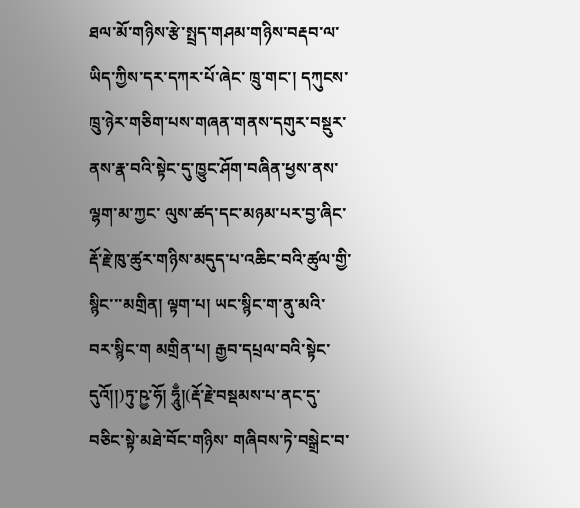ཐལ་མོ་གཉིས་རྩེ་སྤྲད་གཤམ་གཉིས་བརྡབ་ལ་ཡིད་ཀྱིས་དར་དཀར་པོ་ཞེང་ ཁྲུ་གང་། དཀུངས་ཁྲུ་ཉེར་གཅིག་པས་གཞན་གནས་དགུར་བསྡུར་ནས་རྣ་བའི་སྟེང་དུ་ཁྱུང་ཤོག་བཞིན་ཕྱས་ནས་ལྷག་མ་ཀྱང་ ལུས་ཚད་དང་མཉམ་པར་བྱ་ཞིང་རྡོ་རྗེ་ཁུ་ཚུར་གཉིས་མདུད་པ་འཆིང་བའི་ཚུལ་གྱི་སྙིང་་་མགྲིན། ལྟག་པ། ཡང་སྙིང་ག་ནུ་མའི་ བར་སྙིང་ག མགྲིན་པ། རྒྱབ་དཔྲལ་བའི་སྟེང་དུའོ།།)ཏུ་ཥྱ་ཧོ། ཧཱུྃ།(རྡོ་རྗེ་བསྡམས་པ་ནང་དུ་བཅིང་སྟེ་མཐེ་བོང་གཉིས་ གཞིབས་ཏེ་བསྒྲེང་བ་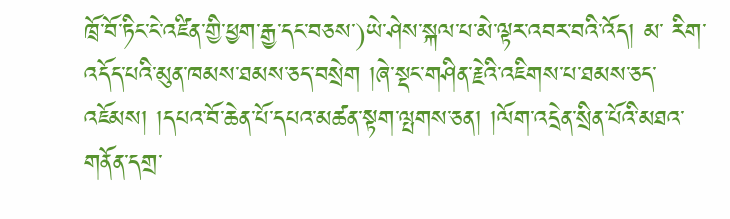ཁྲོ་བོ་ཏིང་ངེ་འཛིན་གྱི་ཕྱག་རྒྱ་དང་བཅས་)ཡེ་ཤེས་སྐལ་པ་མེ་ལྟར་འབར་བའི་འོད། མ་ རིག་འདོད་པའི་མུན་ཁམས་ཐམས་ཅད་བསྲེག །ཞེ་སྡང་གཤིན་རྗེའི་འཇིགས་པ་ཐམས་ཅད་ འཇོམས། །དཔའ་བོ་ཆེན་པོ་དཔའ་མཚན་སྟག་ལྤགས་ཅན། །ལོག་འདྲེན་སྲིན་པོའི་མཐའ་ གནོན་དགྲ་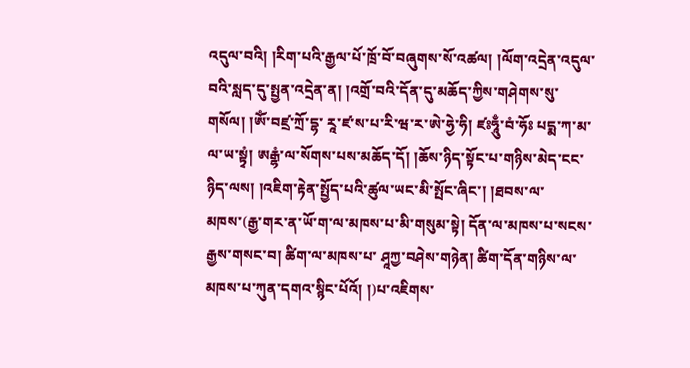འདུལ་བའི། །རིག་པའི་རྒྱལ་པོ་ཁྲོ་བོ་བཞུགས་སོ་འཚལ། །ལོག་འདྲེན་འདུལ་ བའི་སླད་དུ་སྤྱན་འདྲེན་ན། །འགྲོ་བའི་དོན་དུ་མཆོད་ཀྱིས་གཤེགས་སུ་གསོལ། །ༀ་བཛྲ་ཀྲོ་དྷ་ རཱ་ཛ་ས་པ་རི་ཝ་ར་ཨེ་ཧྱེ་ཧི། ཛཿཧཱུྃ་བཾ་ཧོཿ པདྨ་ཀ་མ་ལ་ཡ་སྟྭཾ། ཨརྒྷཾ་ལ་སོགས་པས་མཆོད་དོ། །ཆོས་ཉིད་སྟོང་པ་གཉིས་མེད་ངང་ཉིད་ལས། །འཇིག་རྟེན་སྤྱོད་པའི་ཚུལ་ཡང་མི་སྤོང་ཞིང་། །ཐབས་ལ་མཁས་(རྒྱ་གར་ན་ཡོ་ག་ལ་མཁས་པ་མི་གསུམ་སྟེ། དོན་ལ་མཁས་པ་སངས་རྒྱས་གསང་བ། ཚིག་ལ་མཁས་པ་ ཤཱཀྱ་བཤེས་གཉེན། ཚིག་དོན་གཉིས་ལ་མཁས་པ་ཀུན་དགའ་སྙིང་པོའོ། །)པ་འཇིགས་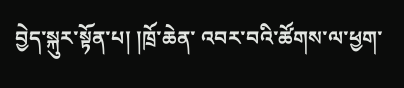བྱེད་སྐུར་སྟོན་པ། །ཁྲོ་ཆེན་ འབར་བའི་ཚོགས་ལ་ཕྱག་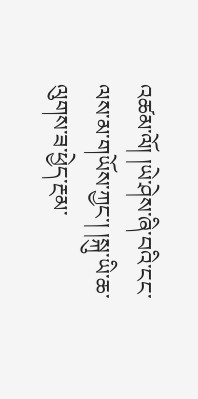འཚམ་ལོ། །ཡེ་ཤེས་ཞི་བའི་ངང་ལས་མ་གཡོས་ཀྱང་། །སྐུ་ཡི་ཆ་ ལུགས་ཟ་ཕྱེད་རྔམ་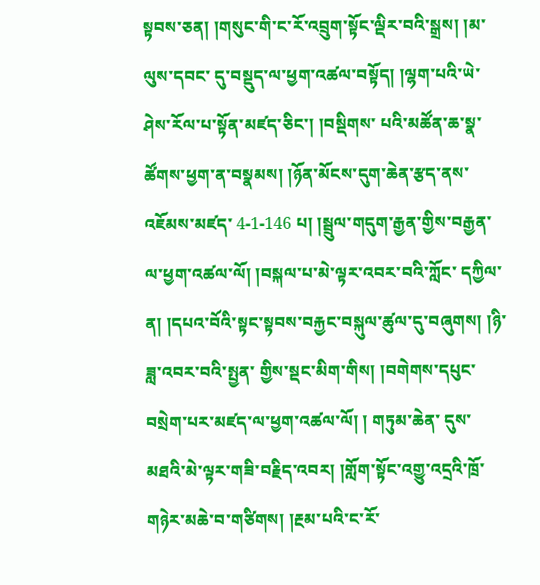སྟབས་ཅན། །གསུང་གི་ང་རོ་འབྲུག་སྟོང་ལྡིར་བའི་སྒྲས། །མ་ལུས་དབང་ དུ་བསྡུད་ལ་ཕྱག་འཚལ་བསྟོད། །ལྷག་པའི་ཡེ་ཤེས་རོལ་པ་སྟོན་མཛད་ཅིང་། །བསྡིགས་ པའི་མཚོན་ཆ་སྣ་ཚོགས་ཕྱག་ན་བསྣམས། །ཉོན་མོངས་དུག་ཆེན་རྩད་ནས་འཇོམས་མཛད་ 4-1-146 པ། །སྦྲུལ་གདུག་རྒྱན་གྱིས་བརྒྱན་ལ་ཕྱག་འཚལ་ལོ། །བསྐལ་པ་མེ་ལྟར་འབར་བའི་ཀློང་ དཀྱིལ་ན། །དཔའ་བོའི་སྟང་སྟབས་བརྐྱང་བསྐུལ་ཚུལ་དུ་བཞུགས། །ཉི་ཟླ་འབར་བའི་སྤྱན་ གྱིས་སྡང་མིག་གིས། །བགེགས་དཔུང་བསྲེག་པར་མཛད་ལ་ཕྱག་འཚལ་ལོ། ། གཏུམ་ཆེན་ དུས་མཐའི་མེ་ལྟར་གཟི་བརྗིད་འབར། །གློག་སྟོང་འགྱུ་འདྲའི་ཁྲོ་གཉེར་མཆེ་བ་གཙིགས། །རྔམ་པའི་ང་རོ་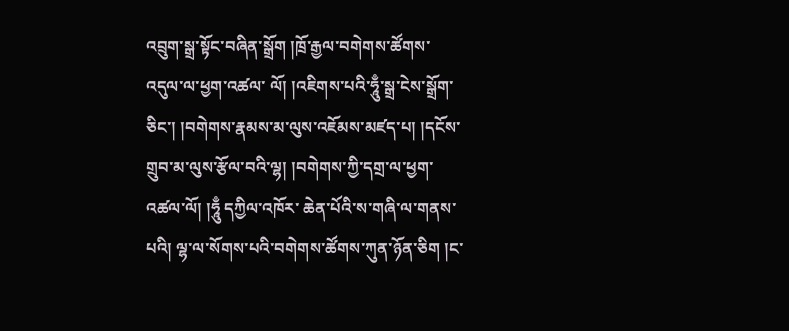འབྲུག་སྒྲ་སྟོང་བཞིན་སྒྲོག །ཁྲོ་རྒྱལ་བགེགས་ཚོགས་འདུལ་ལ་ཕྱག་འཚལ་ ལོ། །འཇིགས་པའི་ཧཱུྃ་སྒྲ་ངེས་སྒྲོག་ཅིང་། །བགེགས་རྣམས་མ་ལུས་འཇོམས་མཛད་པ། །དངོས་གྲུབ་མ་ལུས་རྩོལ་བའི་ལྷ། །བགེགས་ཀྱི་དགྲ་ལ་ཕྱག་འཚལ་ལོ། །ཧཱུྃ དཀྱིལ་འཁོར་ ཆེན་པོའི་ས་གཞི་ལ་གནས་པའི། ལྷ་ལ་སོགས་པའི་བགེགས་ཚོགས་ཀུན་ཉོན་ཅིག །ང་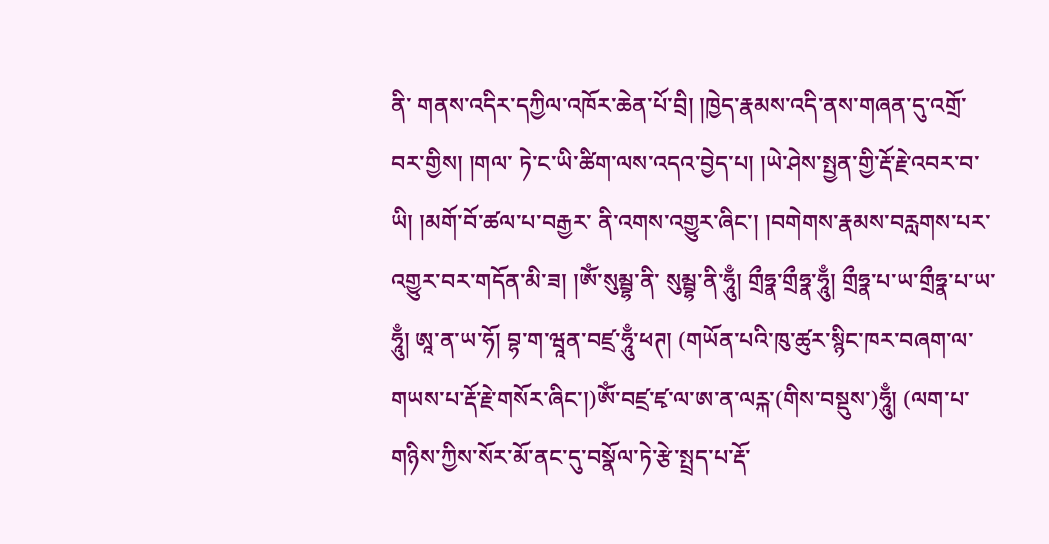ནི་ གནས་འདིར་དཀྱིལ་འཁོར་ཆེན་པོ་བྲི། །ཁྱེད་རྣམས་འདི་ནས་གཞན་དུ་འགྲོ་བར་གྱིས། །གལ་ ཏེ་ང་ཡི་ཚིག་ལས་འདའ་བྱེད་པ། །ཡེ་ཤེས་སྤྱན་གྱི་རྡོ་རྗེ་འབར་བ་ཡི། །མགོ་བོ་ཚལ་པ་བརྒྱར་ ནི་འགས་འགྱུར་ཞིང་། །བགེགས་རྣམས་བརླགས་པར་འགྱུར་བར་གདོན་མི་ཟ། །ༀ་སུམྦྷ་ནི་ སུམྦྷ་ནི་ཧཱུྃ། གྲྀཧྣ་གྲྀཧྣ་ཧཱུྃ། གྲྀཧྣ་པ་ཡ་གྲྀཧྣ་པ་ཡ་ཧཱུྃ། ཨཱ་ན་ཡ་ཧོ། བྷ་ག་ཝཱན་བཛྲ་ཧཱུྃ་ཕཊ། (གཡོན་པའི་ཁུ་ཚུར་སྙིང་ཁར་བཞག་ལ་གཡས་པ་རྡོ་རྗེ་གསོར་ཞིང་།)ༀ་བཛྲ་ཛྭ་ལ་ཨ་ན་ལཪྐ་(གིས་བསྡུས་)ཧཱུྃ། (ལག་པ་གཉིས་ཀྱིས་སོར་མོ་ནང་དུ་བསྣོལ་ཏེ་རྩེ་སྤྲད་པ་རྡོ་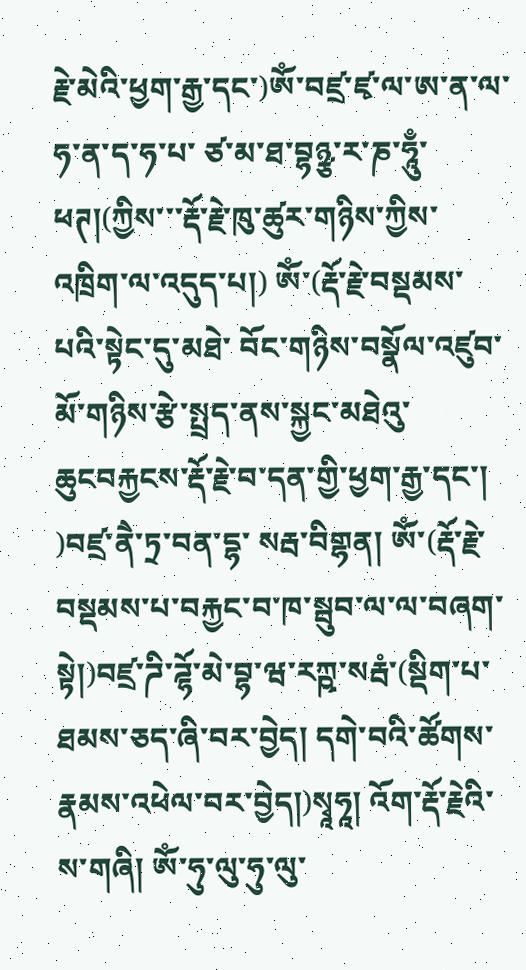རྗེ་མེའི་ཕྱག་རྒྱ་དང་)ༀ་བཛྲ་ཛྭ་ལ་ཨ་ན་ལ་ཧ་ན་ད་ཧ་པ་ ཙ་མ་ཐ་བྷཉྩ་ར་ཎ་ཧཱུྃ་ཕཊ།(ཀྱིས་་་རྡོ་རྗེ་ཁུ་ཚུར་གཉིས་ཀྱིས་འཁྲིག་ལ་འདུད་པ།) ༀ་(རྡོ་རྗེ་བསྡམས་པའི་སྟེང་དུ་མཐེ་ བོང་གཉིས་བསྣོལ་འཛུབ་མོ་གཉིས་རྩེ་སྤྲད་ནས་སྐྱང་མཐེའུ་ཆུངབརྐྱངས་རྡོ་རྗེ་བ་དན་གྱི་ཕྱག་རྒྱ་དང་། )བཛྲ་ནཻ་ཏྲ་བན་དྷ་ སརྦ་བིགྷན། ༀ་(རྡོ་རྗེ་བསྡམས་པ་བརྐྱང་བ་ཁ་སྦུབ་ལ་ལ་བཞག་སྟེ།)བཛྲ་ཌི་ཌྷོ་མེ་བྷ་ཝ་རཀྵ་སརྦཾ་(སྡིག་པ་ ཐམས་ཅད་ཞི་བར་བྱེད། དགེ་བའི་ཚོགས་རྣམས་འཕེལ་བར་བྱེད།)སྭཱཧཱ། འོག་རྡོ་རྗེའི་ས་གཞི། ༀ་ཧུ་ལུ་ཧུ་ལུ་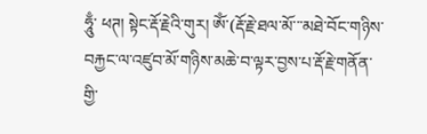ཧཱུྃ་ ཕཊ། སྟེང་རྡོ་རྗེའི་གུར། ༀ་(རྡོ་རྗེ་ཐལ་མོ་་་མཐེ་བོང་གཉིས་བརྐྱང་ལ་འཛུབ་མོ་གཉིས་མཆེ་བ་ལྟར་བྱས་པ་རྡོ་རྗེ་གནོན་ གྱི་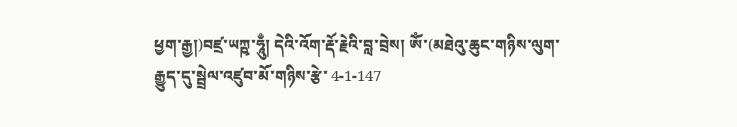ཕྱག་རྒྱ།)བཛྲ་ཡཀྵ་ཧཱུྃ། དེའི་འོག་རྡོ་རྗེའི་བླ་བྲེས། ༀ་(མཐེའུ་ཆུང་གཉིས་ལུག་རྒྱུད་དུ་སྦྲེལ་འཛུབ་མོ་གཉིས་རྩེ་ 4-1-147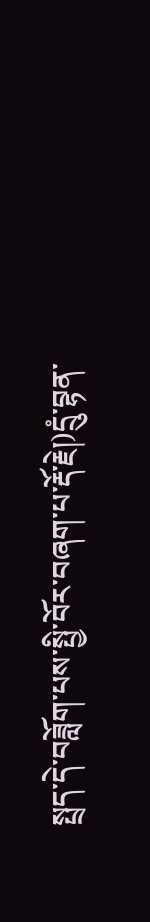སྤྲད་དེ་བཟློག་པས་སྤྱི་བོར་བཞག་པ་རྡོ་རྗེ།)དྲུཾ་བྷན་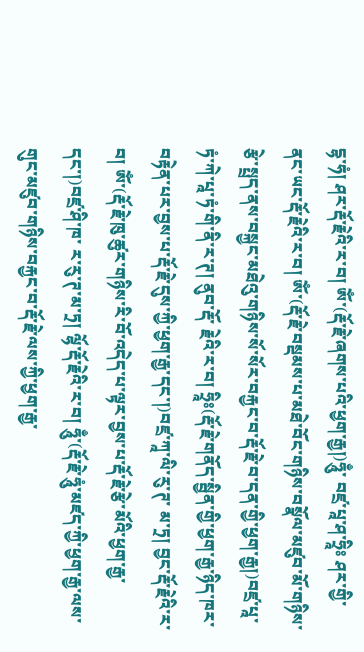དྷ་ཧཾ། ཤར་རྡོ་རྗེའི་ར་བ། ༀ་(རྡོ་རྗེ་ཞགས་པའི་ཕྱག་རྒྱ།)ཧཱུྃ་ བཛྲ་པཱ་ཤ་ཧྲཱིཿ ཤར་གྱི་ནང་ཡང་རྡོ་རྗེའི་ར་བ། ༀ་(རྡོ་རྗེ་བསྡམས་པ་མཐེ་བོང་གཉིས་བསྣོལ་མཛུབ་མོ་གཉིས་ རྩེ་སྤྲད་ནས་བསྐྱང་མཐེའུ་གཉིས་སོ་སོར་བརྐྱང་བ་རྡོ་རྗེ་བ་དན་གྱི་ཕྱག་རྒྱ།)བཛྲ་པཱ་ཏཾ་ཀེ་པཱ་ཏཾ་གི་ནི་ར་ཊ། ནུབ་རྡོ་ རྗེའི་ར་བ། ཧྲཱིཿ(རྡོ་རྗེ་གནོད་སྦྱིན་གྱི་ཕྱག་རྒྱ་ཉིད་ཁར་བརྟེན་པར་བྱས་པ་རྡོ་རྗེ་དུས་ཀྱི་ཕྱག་རྒྱ་དང་།)བཛྲ་ཀཱ་ལི་རུ་ཊ་ མ་ཏྲ། བྱང་རྡོ་རྗེའི་ར་བ། ༀ་(རྡོ་རྗེ་ཁུ་ཚུར་གཉིས་རི་བོ་འདེད་པ་ལྟར་བྱས་པ་རྡོ་རྗེ་རྩེ་མོའི་ཕྱག་རྒྱ་དང་།)བཛྲ་ཤི་ཁ་ ར་རུ་ཊ་མ་ཏྲ། ལྷོ་རྡོ་རྗེའི་ར་བ། ཧཱུྃ་(རྡོ་རྗེ་ཧཱུཾ་མཛད་ཀྱི་ཕྱག་རྒྱ་ལས་གུང་མཛུབ་གཉིས་བརྐྱང་བ་རྡོ་རྗེ་ལས་ཀྱི་ཕྱག་རྒྱ་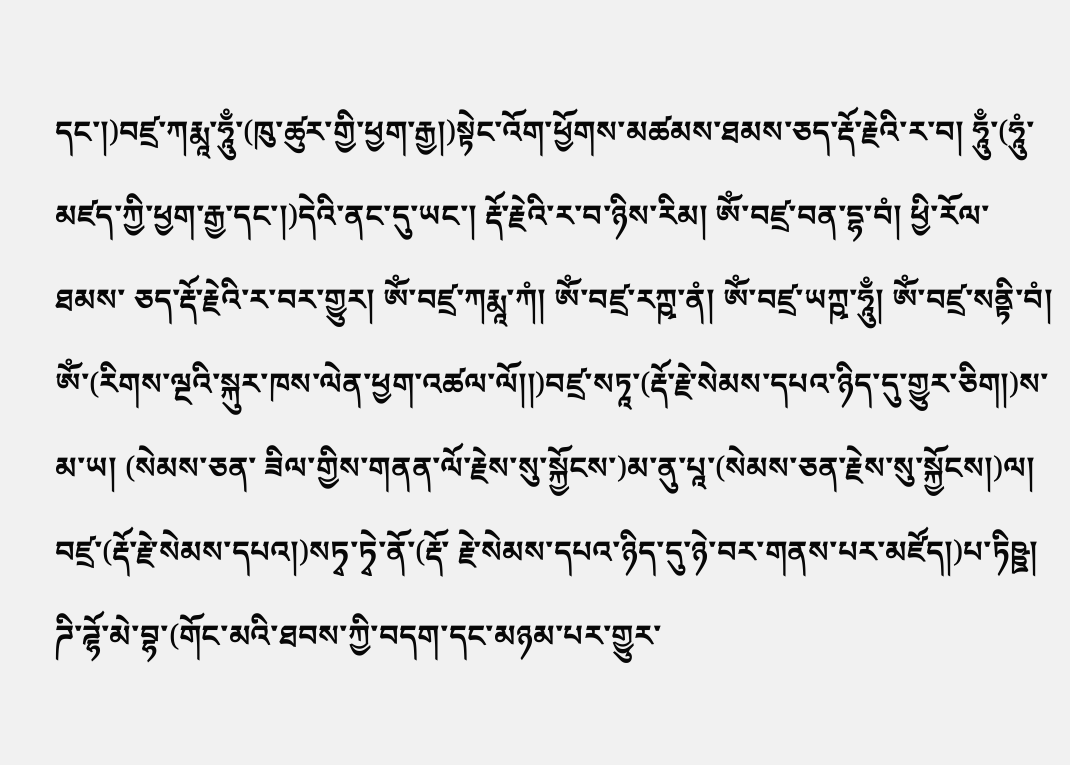དང་།)བཛྲ་ཀརྨཱ་ཧཱུྃ་(ཁུ་ཚུར་གྱི་ཕྱག་རྒྱ།)སྟེང་འོག་ཕྱོགས་མཚམས་ཐམས་ཅད་རྡོ་རྗེའི་ར་བ། ཧཱུྃ་(ཧཱུཾ་ མཛད་ཀྱི་ཕྱག་རྒྱ་དང་།)དེའི་ནང་དུ་ཡང་། རྡོ་རྗེའི་ར་བ་ཉིས་རིམ། ༀ་བཛྲ་བན་དྷ་བཾ། ཕྱི་རོལ་ཐམས་ ཅད་རྡོ་རྗེའི་ར་བར་གྱུར། ༀ་བཛྲ་ཀརྨཱ་ཀཾ། ༀ་བཛྲ་རཀྵ་ནཾ། ༀ་བཛྲ་ཡཀྵ་ཧཱུྃ། ༀ་བཛྲ་སནྟི་བཾ། ༀ་(རིགས་ལྔའི་སྐུར་ཁས་ལེན་ཕྱག་འཚལ་ལོ།།)བཛྲ་སཏཱ་(རྡོ་རྗེ་སེམས་དཔའ་ཉིད་དུ་གྱུར་ཅིག།)ས་མ་ཡ། (སེམས་ཅན་ ཟིལ་གྱིས་གནན་ལོ་རྗེས་སུ་སྐྱོངས་)མ་ནུ་པཱ་(སེམས་ཅན་རྗེས་སུ་སྐྱོངས།)ལ། བཛྲ་(རྡོ་རྗེ་སེམས་དཔའ།)སཏྭ་ཏྭེ་ནོ་(རྡོ་ རྗེ་སེམས་དཔའ་ཉིད་དུ་ཉེ་བར་གནས་པར་མཛོད།)པ་ཏིཥྛ། ཌི་ཌྷོ་མེ་བྷ་(གོང་མའི་ཐབས་ཀྱི་བདག་དང་མཉམ་པར་གྱུར་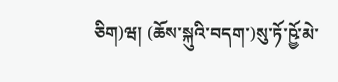ཅིག)ཝ། (ཆོས་སྐུའི་བདག་)སུ་ཏོ་ཥྱོ་མེ་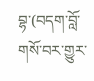བྷ་(བདག་བློ་གསོ་བར་གྱུར་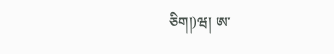ཅིག།)ཝ། ཨ་